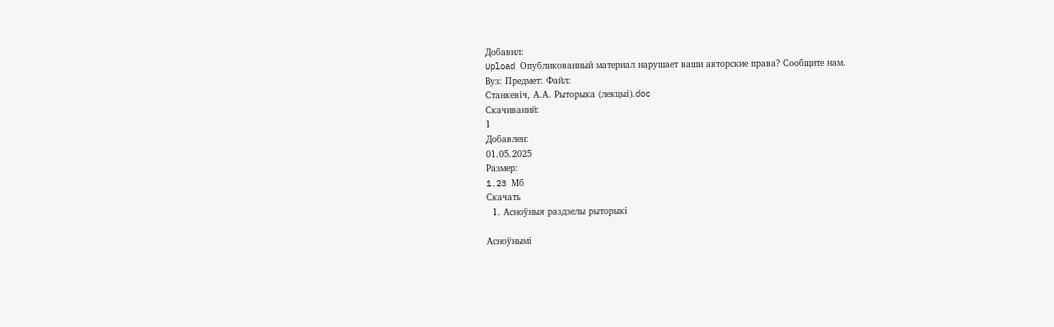Добавил:
Upload Опубликованный материал нарушает ваши авторские права? Сообщите нам.
Вуз: Предмет: Файл:
Станкевіч, А.А. Рыторыка (лекцыі).doc
Скачиваний:
1
Добавлен:
01.05.2025
Размер:
1.23 Mб
Скачать
  1. Асноўныя раздзелы рыторыкі

Асноўнымі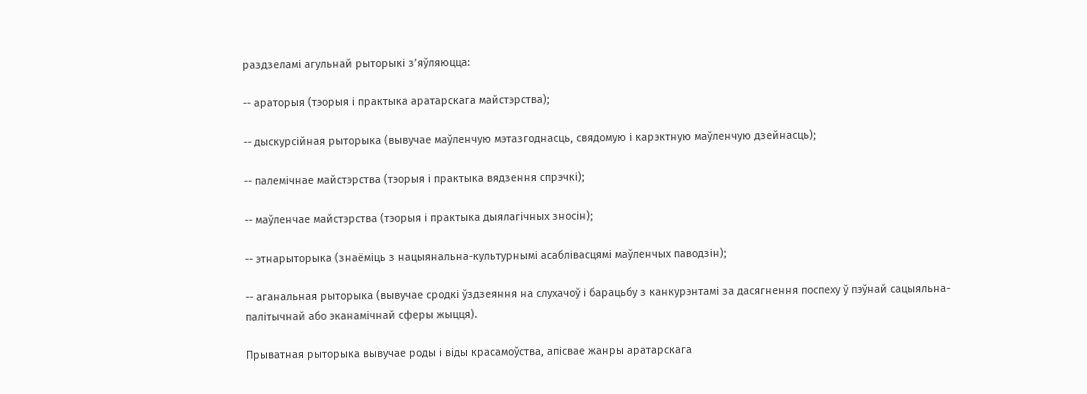раздзеламі агульнай рыторыкі з’яўляюцца:

-- араторыя (тэорыя і практыка аратарскага майстэрства);

-- дыскурсійная рыторыка (вывучае маўленчую мэтазгоднасць, свядомую і карэктную маўленчую дзейнасць);

-- палемічнае майстэрства (тэорыя і практыка вядзення спрэчкі);

-- маўленчае майстэрства (тэорыя і практыка дыялагічных зносін);

-- этнарыторыка (знаёміць з нацыянальна-культурнымі асаблівасцямі маўленчых паводзін);

-- аганальная рыторыка (вывучае сродкі ўздзеяння на слухачоў і барацьбу з канкурэнтамі за дасягнення поспеху ў пэўнай сацыяльна-палітычнай або эканамічнай сферы жыцця).

Прыватная рыторыка вывучае роды і віды красамоўства, апісвае жанры аратарскага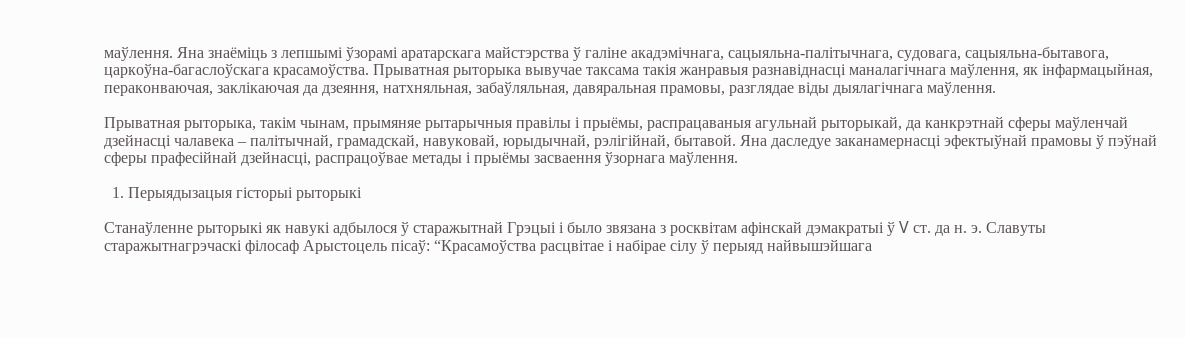маўлення. Яна знаёміць з лепшымі ўзорамі аратарскага майстэрства ў галіне акадэмічнага, сацыяльна-палітычнага, судовага, сацыяльна-бытавога, царкоўна-багаслоўскага красамоўства. Прыватная рыторыка вывучае таксама такія жанравыя разнавіднасці маналагічнага маўлення, як інфармацыйная, пераконваючая, заклікаючая да дзеяння, натхняльная, забаўляльная, давяральная прамовы, разглядае віды дыялагічнага маўлення.

Прыватная рыторыка, такім чынам, прымяняе рытарычныя правілы і прыёмы, распрацаваныя агульнай рыторыкай, да канкрэтнай сферы маўленчай дзейнасці чалавека – палітычнай, грамадскай, навуковай, юрыдычнай, рэлігійнай, бытавой. Яна даследуе заканамернасці эфектыўнай прамовы ў пэўнай сферы прафесійнай дзейнасці, распрацоўвае метады і прыёмы засваення ўзорнага маўлення.

  1. Перыядызацыя гісторыі рыторыкі

Станаўленне рыторыкі як навукі адбылося ў старажытнай Грэцыі і было звязана з росквітам афінскай дэмакратыі ў V ст. да н. э. Славуты старажытнагрэчаскі філосаф Арыстоцель пісаў: “Красамоўства расцвітае і набірае сілу ў перыяд найвышэйшага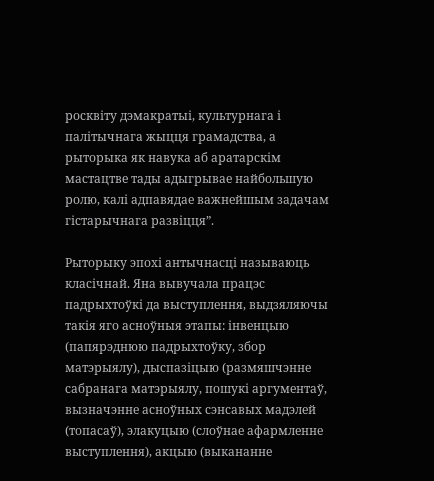росквіту дэмакратыі, культурнага і палітычнага жыцця грамадства, а рыторыка як навука аб аратарскім мастацтве тады адыгрывае найбольшую ролю, калі адпавядае важнейшым задачам гістарычнага развіцця”.

Рыторыку эпохі антычнасці называюць класічнай. Яна вывучала працэс падрыхтоўкі да выступлення, выдзяляючы такія яго асноўныя этапы: інвенцыю (папярэднюю падрыхтоўку, збор матэрыялу), дыспазіцыю (размяшчэнне сабранага матэрыялу, пошукі аргументаў, вызначэнне асноўных сэнсавых мадэлей (топасаў), элакуцыю (слоўнае афармленне выступлення), акцыю (выкананне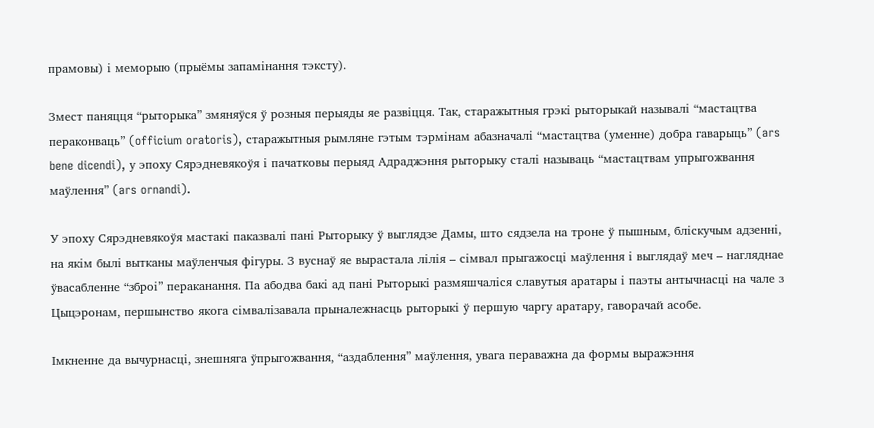прамовы) і меморыю (прыёмы запамінання тэксту).

Змест паняцця “рыторыка” змяняўся ў розныя перыяды яе развіцця. Так, старажытныя грэкі рыторыкай называлі “мастацтва пераконваць” (officium oratoris), старажытныя рымляне гэтым тэрмінам абазначалі “мастацтва (уменне) добра гаварыць” (ars bene dicendi), у эпоху Сярэдневякоўя і пачатковы перыяд Адраджэння рыторыку сталі называць “мастацтвам упрыгожвання маўлення” (ars ornandi).

У эпоху Сярэдневякоўя мастакі паказвалі пані Рыторыку ў выглядзе Дамы, што сядзела на троне ў пышным, бліскучым адзенні, на якім былі вытканы маўленчыя фігуры. З вуснаў яе вырастала лілія – сімвал прыгажосці маўлення і выглядаў меч – нагляднае ўвасабленне “зброі” пераканання. Па абодва бакі ад пані Рыторыкі размяшчаліся славутыя аратары і паэты антычнасці на чале з Цыцэронам, першынство якога сімвалізавала прыналежнасць рыторыкі ў першую чаргу аратару, гаворачай асобе.

Імкненне да вычурнасці, знешняга ўпрыгожвання, “аздаблення” маўлення, увага пераважна да формы выражэння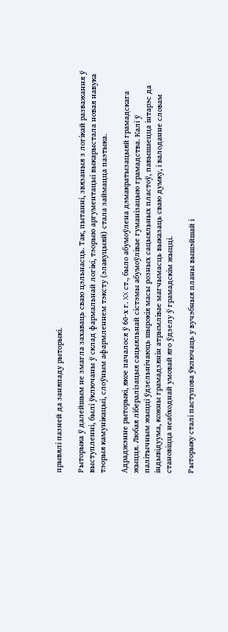прывялі пазней да заняпаду рыторыкі.

Рыторыка ў далейшым не змагла захаваць сваю цэльнасць. Так, пытанні, звязаныя з логікай разважання ў выступленні, былі ўключаны ў склад фармальнай логікі, тэорыю аргументацыі выкарыстала новая навука тэорыя камунікацыі, слоўным афармленнем тэксту (элакуцыяй) стала займацца паэтыка.

Адраджэнне рыторыкі, якое пачалося ў 60-х г. XX ст., было абумоўлена дэмакратызацыяй грамадскага жыцця. Любая лібералізацыя сацыяльнай сістэмы абумоўлівае гуманізацыю грамадства. Калі ў палітычным жыцці ўдзельнічаюць шырокія масы розных сацыяльных пластоў, павышаецца інтарэс да індывідуума, кожны грамадзянін атрымлівае магчымасць выказаць сваю думку, і валоданне словам становіцца неабходнай умовай яго ўдзелу ў грамадскім жыцці.

Рыторыку сталі паступова ўключаць у вучэбныя планы вышэйшай і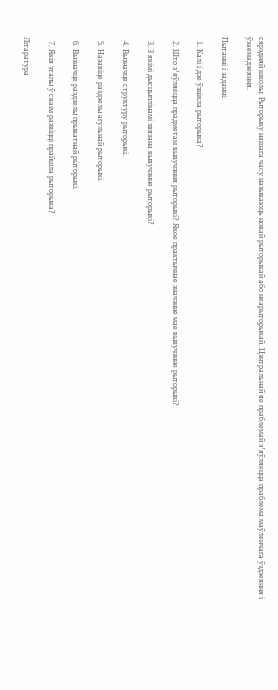сярэдняй школы. Рыторыку нашага часу называюць новай рыторыкай або неарыторыкай. Цэнтральнай яе праблемай з’яўляецца праблема маўленчага ўздзеяння і ўзаемадзеяння.

Пытанні і заданні:

  1. Калі і дзе ўзнікла рыторыка?

  2. Што з’яўляецца прадметам вывучэння рыторыкі? Якое практычнае значэнне мае вывучэнне рыторыкі?

  3. З якімі дысцыплінамі звязана вывучэнне рыторыкі?

  4. Вызначце структуру рыторыкі.

  5. Назавіце раздзелы агульнай рыторыкі.

  6. Вызначце раздзелы прыватнай рыторыкі.

  7. Якія этапы ў сваім развіцці прайшла рыторыка?

Літаратура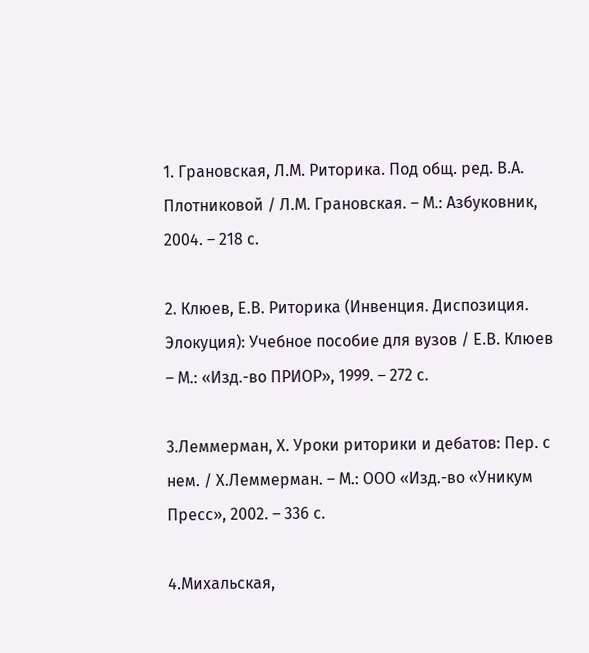1. Грановская, Л.М. Риторика. Под общ. ред. В.А. Плотниковой / Л.М. Грановская. – М.: Азбуковник, 2004. – 218 с.

2. Клюев, Е.В. Риторика (Инвенция. Диспозиция. Элокуция): Учебное пособие для вузов / Е.В. Клюев – М.: «Изд.-во ПРИОР», 1999. – 272 с.

3.Леммерман, Х. Уроки риторики и дебатов: Пер. с нем. / Х.Леммерман. – М.: ООО «Изд.-во «Уникум Пресс», 2002. – 336 с.

4.Михальская,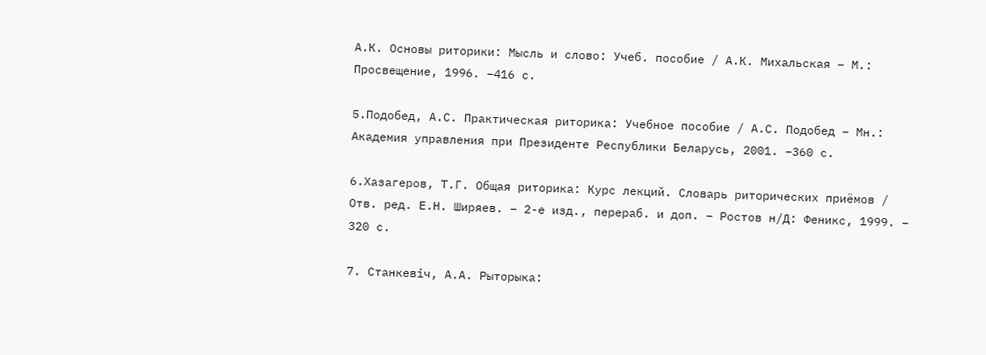А.К. Основы риторики: Мысль и слово: Учеб. пособие / А.К. Михальская – М.: Просвещение, 1996. –416 с.

5.Подобед, А.С. Практическая риторика: Учебное пособие / А.С. Подобед – Мн.: Академия управления при Президенте Республики Беларусь, 2001. –360 с.

6.Хазагеров, Т.Г. Общая риторика: Курс лекций. Словарь риторических приёмов / Отв. ред. Е.Н. Ширяев. – 2-е изд., перераб. и доп. – Ростов н/Д: Феникс, 1999. – 320 с.

7. Станкевіч, А.А. Рыторыка: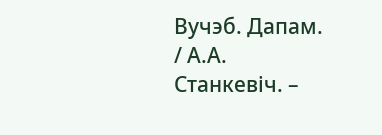Вучэб. Дапам. / А.А. Станкевіч. –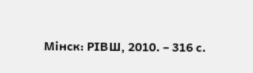Мінск: РІВШ, 2010. – 316 с.